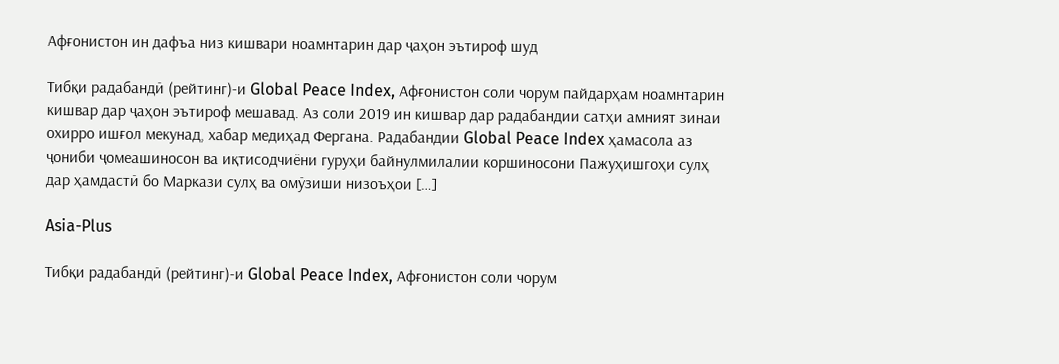Афғонистон ин дафъа низ кишвари ноамнтарин дар ҷаҳон эътироф шуд

Тибқи радабандӣ (рейтинг)-и Global Peace Index, Афғонистон соли чорум пайдарҳам ноамнтарин кишвар дар ҷаҳон эътироф мешавад. Аз соли 2019 ин кишвар дар радабандии сатҳи амният зинаи охирро ишғол мекунад, хабар медиҳад Фергана. Радабандии Global Peace Index ҳамасола аз ҷониби ҷомеашиносон ва иқтисодчиёни гуруҳи байнулмилалии коршиносони Пажуҳишгоҳи сулҳ дар ҳамдастӣ бо Маркази сулҳ ва омӯзиши низоъҳои […]

Asia-Plus

Тибқи радабандӣ (рейтинг)-и Global Peace Index, Афғонистон соли чорум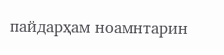пайдарҳам ноамнтарин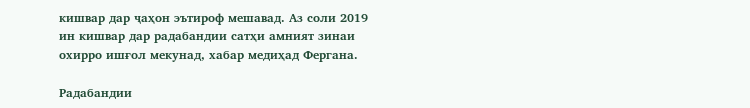кишвар дар ҷаҳон эътироф мешавад. Аз соли 2019 ин кишвар дар радабандии сатҳи амният зинаи охирро ишғол мекунад, хабар медиҳад Фергана.

Радабандии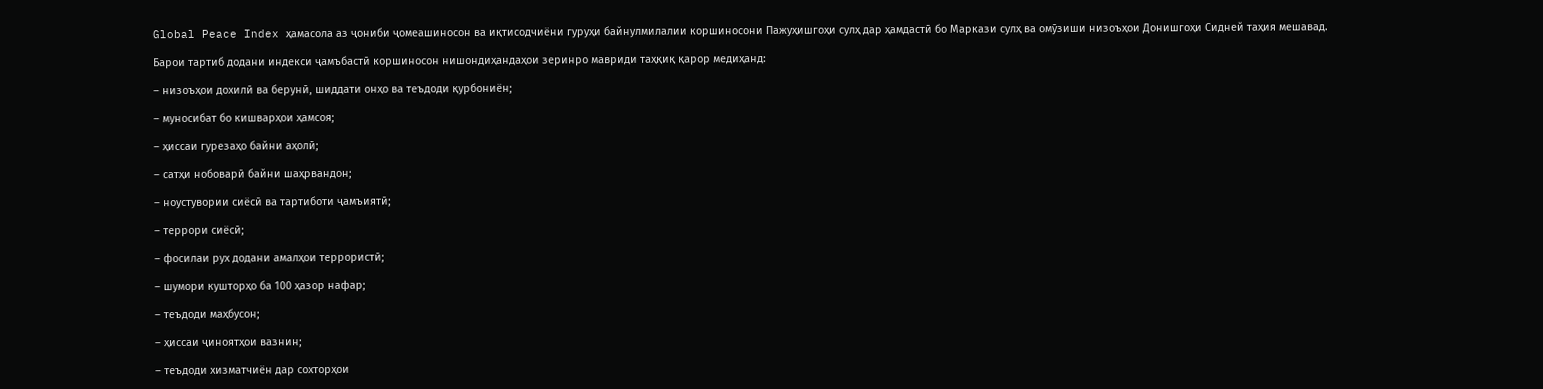Global Peace Index ҳамасола аз ҷониби ҷомеашиносон ва иқтисодчиёни гуруҳи байнулмилалии коршиносони Пажуҳишгоҳи сулҳ дар ҳамдастӣ бо Маркази сулҳ ва омӯзиши низоъҳои Донишгоҳи Сидней таҳия мешавад.

Барои тартиб додани индекси ҷамъбастӣ коршиносон нишондиҳандаҳои зеринро мавриди таҳқиқ қарор медиҳанд:

– низоъҳои дохилӣ ва берунӣ, шиддати онҳо ва теъдоди қурбониён;

– муносибат бо кишварҳои ҳамсоя;

– ҳиссаи гурезаҳо байни аҳолӣ;

– сатҳи нобоварӣ байни шаҳрвандон;

– ноустувории сиёсӣ ва тартиботи ҷамъиятӣ;

– террори сиёсӣ;

– фосилаи рух додани амалҳои террористӣ;

– шумори кушторҳо ба 100 ҳазор нафар;

– теъдоди маҳбусон;

– ҳиссаи ҷиноятҳои вазнин;

– теъдоди хизматчиён дар сохторҳои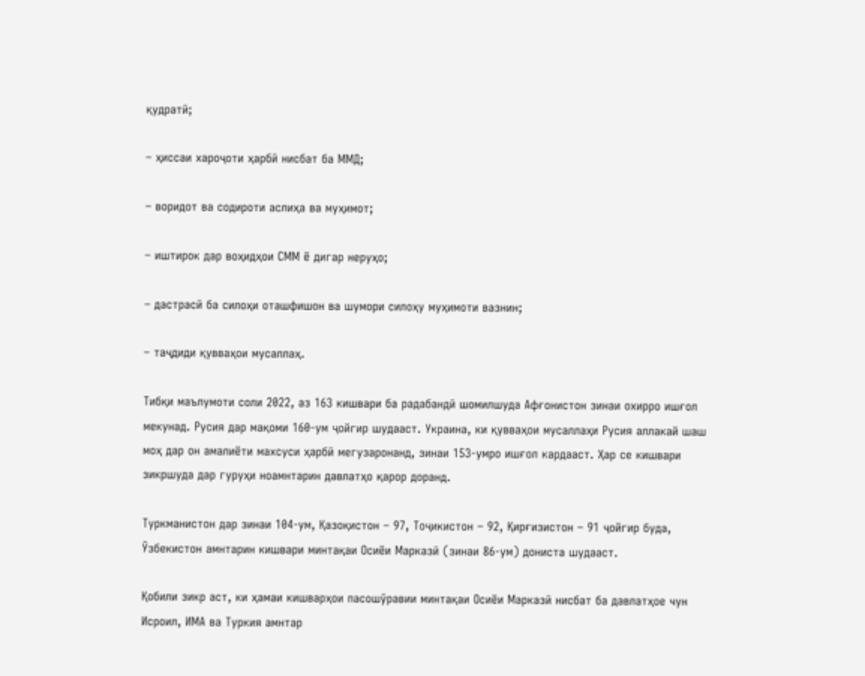қудратӣ;

– ҳиссаи хароҷоти ҳарбӣ нисбат ба ММД;

– воридот ва содироти аслиҳа ва муҳимот;

– иштирок дар воҳидҳои СММ ё дигар неруҳо;

– дастрасӣ ба силоҳи оташфишон ва шумори силоҳу муҳимоти вазнин;

– таҷдиди қувваҳои мусаллаҳ.

Тибқи маълумоти соли 2022, аз 163 кишвари ба радабандӣ шомилшуда Афғонистон зинаи охирро ишғол мекунад. Русия дар мақоми 160-ум ҷойгир шудааст. Украина, ки қувваҳои мусаллаҳи Русия аллакай шаш моҳ дар он амалиёти махсуси ҳарбӣ мегузаронанд, зинаи 153-умро ишғол кардааст. Ҳар се кишвари зикршуда дар гуруҳи ноамнтарин давлатҳо қарор доранд.

Туркманистон дар зинаи 104-ум, Қазоқистон – 97, Тоҷикистон – 92, Қирғизистон – 91 ҷойгир буда, Ӯзбекистон амнтарин кишвари минтақаи Осиёи Марказӣ (зинаи 86-ум) дониста шудааст.

Қобили зикр аст, ки ҳамаи кишварҳои пасошӯравии минтақаи Осиёи Марказӣ нисбат ба давлатҳое чун Исроил, ИМА ва Туркия амнтар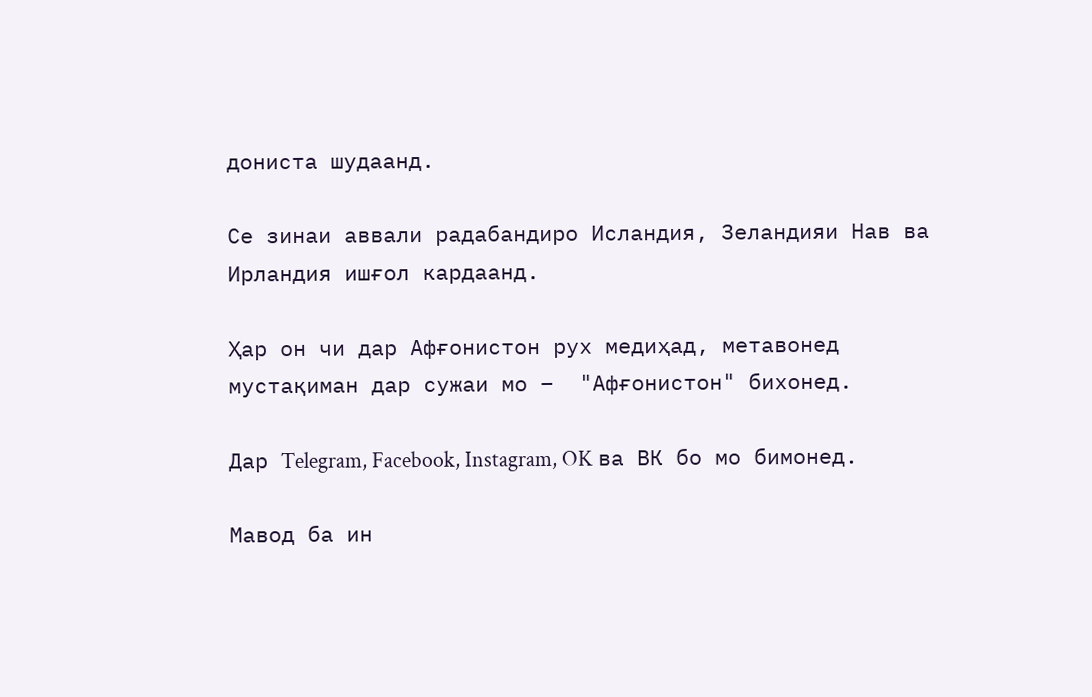дониста шудаанд.

Се зинаи аввали радабандиро Исландия, Зеландияи Нав ва Ирландия ишғол кардаанд.

Ҳар он чи дар Афғонистон рух медиҳад, метавонед мустақиман дар сужаи мо –  "Афғонистон" бихонед.

Дар Telegram, Facebook, Instagram, OK ва ВК бо мо бимонед.

Мавод ба ин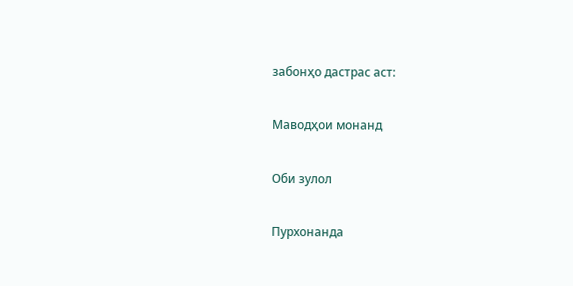забонҳо дастрас аст:

Маводҳои монанд

Оби зулол

Пурхонанда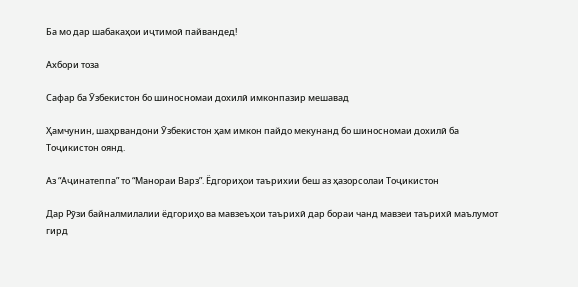Ба мо дар шабакаҳои иҷтимоӣ пайвандед!

Ахбори тоза

Сафар ба Ӯзбекистон бо шиносномаи дохилӣ имконпазир мешавад

Ҳамчунин, шаҳрвандони Ӯзбекистон ҳам имкон пайдо мекунанд бо шиносномаи дохилӣ ба Тоҷикистон оянд.

Аз “Аҷинатеппа” то “Манораи Варз”. Ёдгориҳои таърихии беш аз ҳазорсолаи Тоҷикистон

Дар Рӯзи байналмилалии ёдгориҳо ва мавзеъҳои таърихӣ дар бораи чанд мавзеи таърихӣ маълумот гирд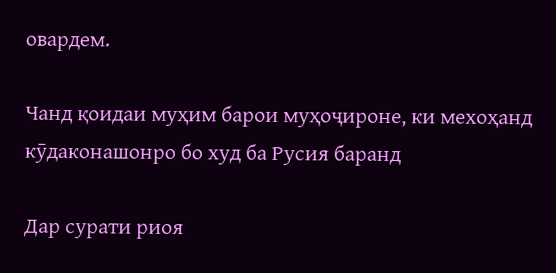овардем.

Чанд қоидаи муҳим барои муҳоҷироне, ки мехоҳанд кӯдаконашонро бо худ ба Русия баранд

Дар сурати риоя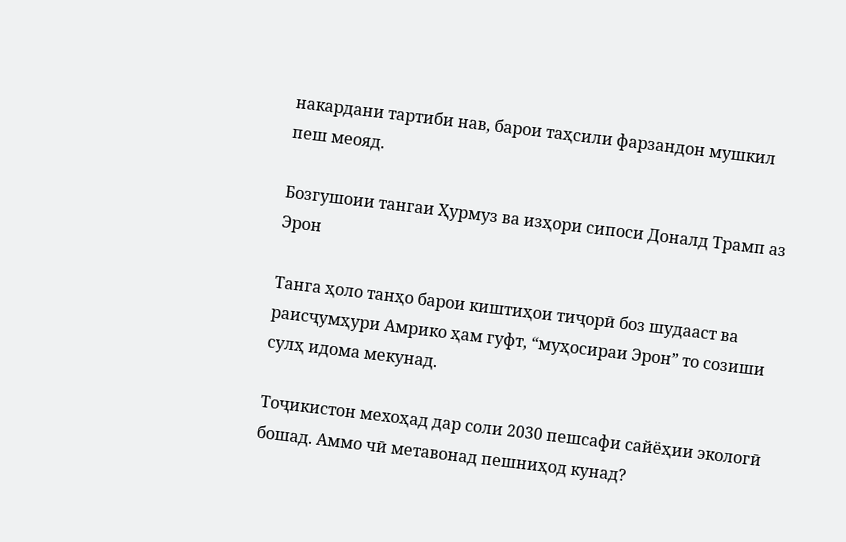накардани тартиби нав, барои таҳсили фарзандон мушкил пеш меояд.

Бозгушоии тангаи Ҳурмуз ва изҳори сипоси Доналд Трамп аз Эрон

Танга ҳоло танҳо барои киштиҳои тиҷорӣ боз шудааст ва раисҷумҳури Амрико ҳам гуфт, “муҳосираи Эрон” то созиши сулҳ идома мекунад.

Тоҷикистон мехоҳад дар соли 2030 пешсафи сайёҳии экологӣ бошад. Аммо чӣ метавонад пешниҳод кунад?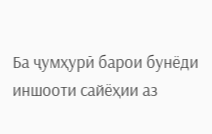Ба ҷумҳурӣ барои бунёди иншооти сайёҳии аз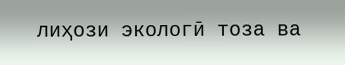лиҳози экологӣ тоза ва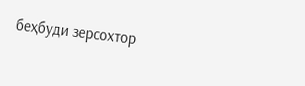беҳбуди зерсохтор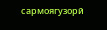сармоягузорӣ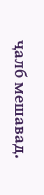ҷалб мешавад.